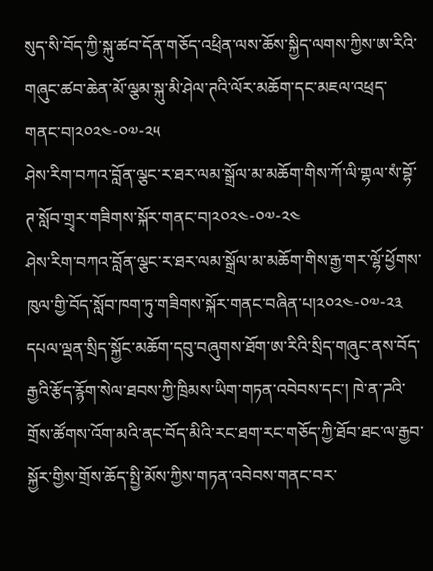སུད་སི་བོད་ཀྱི་སྐུ་ཚབ་དོན་གཅོད་འཕྲིན་ལས་ཆོས་སྐྱིད་ལགས་ཀྱིས་ཨ་རིའི་གཞུང་ཚབ་ཆེན་མོ་ལྕམ་སྐུ་མི་ཤེལ་ཊའི་ལོར་མཆོག་དང་མཇལ་འཕྲད་གནང་བ།༢༠༢༤-༠༧-༢༥
ཤེས་རིག་བཀའ་བློན་ལྕང་ར་ཐར་ལམ་སྒྲོལ་མ་མཆོག་གིས་ཀོ་ལི་གྷལ་སཾ་བྷོ་ཊ་སློབ་གྲྭར་གཟིགས་སྐོར་གནང་བ།༢༠༢༤-༠༧-༢༤
ཤེས་རིག་བཀའ་བློན་ལྕང་ར་ཐར་ལམ་སྒྲོལ་མ་མཆོག་གིས་རྒྱ་གར་ལྷོ་ཕྱོགས་ཁུལ་གྱི་བོད་སློབ་ཁག་ཏུ་གཟིགས་སྐོར་གནང་བཞིན་པ།༢༠༢༤-༠༧-༢༣
དཔལ་ལྡན་སྲིད་སྐྱོང་མཆོག་དབུ་བཞུགས་ཐོག་ཨ་རིའི་སྲིད་གཞུང་ནས་བོད་རྒྱའི་རྩོད་རྙོག་སེལ་ཐབས་ཀྱི་ཁྲིམས་ཡིག་གཏན་འབེབས་དང་། ཁེ་ན་ཌའི་གྲོས་ཚོགས་འོག་མའི་ནང་བོད་མིའི་རང་ཐག་རང་གཅོད་ཀྱི་ཐོབ་ཐང་ལ་རྒྱབ་སྐྱོར་གྱིས་གྲོས་ཆོད་སྤྱི་མོས་ཀྱིས་གཏན་འབེབས་གནང་བར་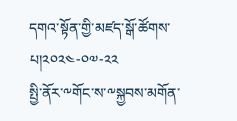དགའ་སྟོན་གྱི་མཛད་སྒོ་ཚོགས་པ།༢༠༢༤-༠༧-༢༢
སྤྱི་ནོར་༸གོང་ས་༸སྐྱབས་མགོན་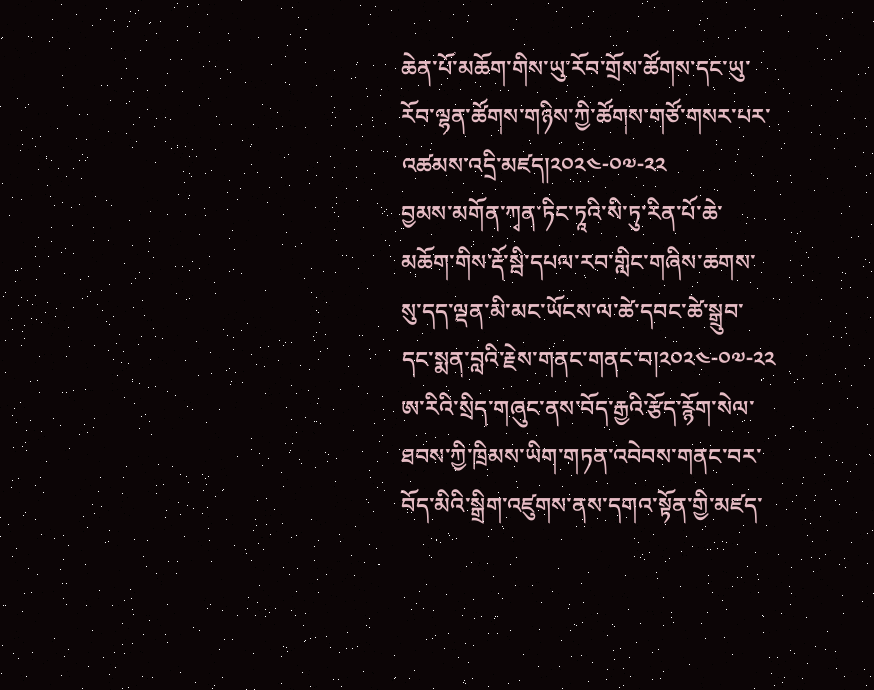ཆེན་པོ་མཆོག་གིས་ཡུ་རོབ་གྲོས་ཚོགས་དང་ཡུ་རོབ་ལྷན་ཚོགས་གཉིས་ཀྱི་ཚོགས་གཙོ་གསར་པར་འཚམས་འདྲི་མཛད།༢༠༢༤-༠༧-༢༢
བྱམས་མགོན་ཀྭན་ཏིང་ཏཱའི་སི་ཏུ་རིན་པོ་ཆེ་མཆོག་གིས་རྡོ་སྦི་དཔལ་རབ་གླིང་གཞིས་ཆགས་སུ་དད་ལྡན་མི་མང་ཡོངས་ལ་ཚེ་དབང་ཚེ་སྒྲུབ་དང་སྨན་བླའི་རྗེས་གནང་གནང་བ།༢༠༢༤-༠༧-༢༢
ཨ་རིའི་སྲིད་གཞུང་ནས་བོད་རྒྱའི་རྩོད་རྙོག་སེལ་ཐབས་ཀྱི་ཁྲིམས་ཡིག་གཏན་འབེབས་གནང་བར་བོད་མིའི་སྒྲིག་འཛུགས་ནས་དགའ་སྟོན་གྱི་མཛད་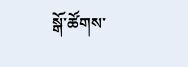སྒོ་ཚོགས་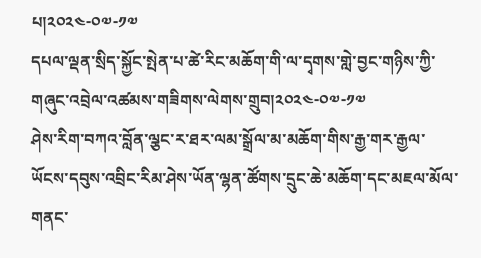པ།༢༠༢༤-༠༧-༡༧
དཔལ་ལྡན་སྲིད་སྐྱོང་སྤེན་པ་ཚེ་རིང་མཆོག་གི་ལ་དྭགས་གླེ་བྱང་གཉིས་ཀྱི་གཞུང་འབྲེལ་འཚམས་གཟིགས་ལེགས་གྲུབ།༢༠༢༤-༠༧-༡༧
ཤེས་རིག་བཀའ་བློན་ལྕང་ར་ཐར་ལམ་སྒྲོལ་མ་མཆོག་གིས་རྒྱ་གར་རྒྱལ་ཡོངས་དབུས་འབྲིང་རིམ་ཤེས་ཡོན་ལྷན་ཚོགས་དྲུང་ཆེ་མཆོག་དང་མཇལ་མོལ་གནང་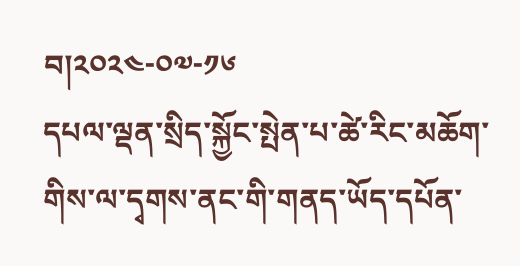བ།༢༠༢༤-༠༧-༡༦
དཔལ་ལྡན་སྲིད་སྐྱོང་སྤེན་པ་ཚེ་རིང་མཆོག་གིས་ལ་དྭགས་ནང་གི་གནད་ཡོད་དཔོན་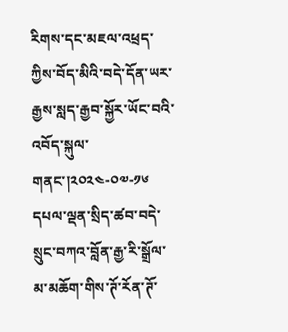རིགས་དང་མཇལ་འཕྲད་ཀྱིས་བོད་མིའི་བདེ་དོན་ཡར་རྒྱས་སླད་རྒྱབ་སྐྱོར་ཡོང་བའི་འབོད་སྐུལ་གནང་།༢༠༢༤-༠༧-༡༦
དཔལ་ལྡན་སྲིད་ཚབ་བདེ་སྲུང་བཀའ་བློན་རྒྱ་རི་སྒྲོལ་མ་མཆོག་གིས་ཊོ་རོན་ཊོ་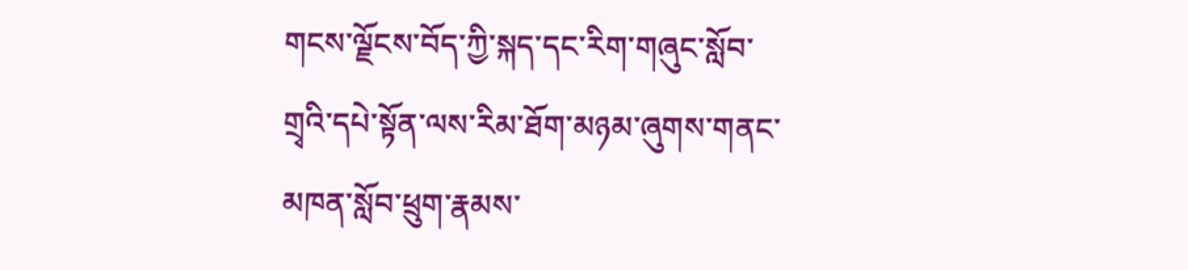གངས་ལྗོངས་བོད་ཀྱི་སྐད་དང་རིག་གཞུང་སློབ་གྲྭའི་དཔེ་སྟོན་ལས་རིམ་ཐོག་མཉམ་ཞུགས་གནང་མཁན་སློབ་ཕྲུག་རྣམས་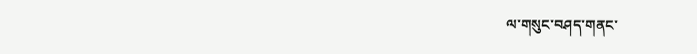ལ་གསུང་བཤད་གནང་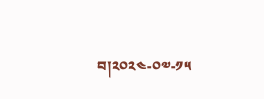བ།༢༠༢༤-༠༧-༡༥